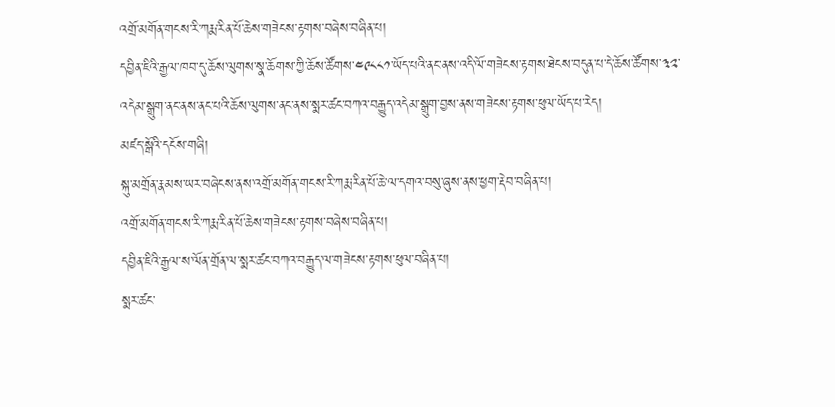འགྲོ་མགོན་གངས་རི་ཀརྨ་རིན་པོ་ཆེས་གཟེངས་རྟགས་བཞེས་བཞིན་པ།
དབྱིན་ཇིའི་རྒྱལ་ཁབ་དུ་ཆོས་ལུགས་སྣ་ཆོགས་ཀྱི་ཆོས་ཚོགས་༤༩༨༨༡་ཡོད་པའི་ནང་ནས་འདི་ལོ་གཟེངས་རྟགས་ཐེངས་བདུན་པ་དེ་ཆོས་ཚོགས་༣༢་འདེམ་སྒྲུག་ནང་ནས་ནང་པའི་ཆོས་ལུགས་ནང་ནས་སྨར་ཚང་བཀའ་བརྒྱུད་འདེམ་སྒྲུག་བྱས་ནས་གཟེངས་རྟགས་ཕུལ་ཡོད་པ་རེད།
མཛད་སྒོའི་དངོས་གཞི།
སྐུ་མགྲོན་རྣམས་ཡར་བཞེངས་ནས་འགྲོ་མགོན་གངས་རི་ཀརྨ་རིན་པོ་ཆེ་ལ་དགའ་བསུ་ཞུས་ནས་ཕྱག་རྡེབ་བཞིན་པ།
འགྲོ་མགོན་གངས་རི་ཀརྨ་རིན་པོ་ཆེས་གཟེངས་རྟགས་བཞེས་བཞིན་པ།
དབྱིན་ཇིའི་རྒྱལ་ས་ལོན་གྲོན་ལ་སྨར་ཚང་བཀའ་བརྒྱུད་ལ་གཟེངས་རྟགས་ཕུལ་བཞིན་པ།
སྨར་ཚང་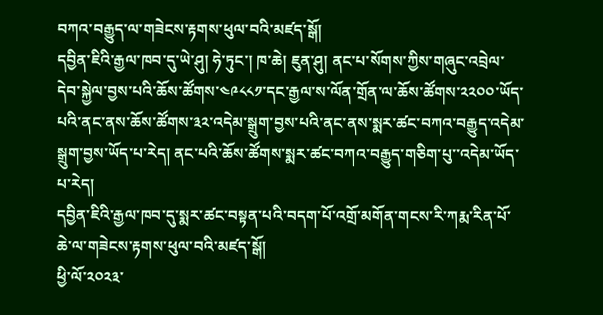བཀའ་བརྒྱུད་ལ་གཟེངས་རྟགས་ཕུལ་བའི་མཛད་སྒོ།
དབྱིན་ཇིའི་རྒྱལ་ཁབ་དུ་ཡེ་ཤུ། ཧེ་ཏུང་། ཁ་ཆེ། ཇུན་ཤུ། ནང་པ་སོགས་ཀྱིས་གཞུང་འབྲེལ་དེབ་སྐྱེལ་བྱས་པའི་ཆོས་ཚོགས་༤༩༨༨༡་དང་རྒྱལ་ས་ལོན་གྲོན་ལ་ཆོས་ཚོགས་༢༢༠༠་ཡོད་པའི་ནང་ནས་ཆོས་ཚོགས་༣༢་འདེམ་སྒྲུག་བྱས་པའི་ནང་ནས་སྨར་ཚང་བཀའ་བརྒྱུད་འདེམ་སྒྲུག་བྱས་ཡོད་པ་རེད། ནང་པའི་ཆོས་ཚོགས་སྨར་ཚང་བཀའ་བརྒྱུད་གཅིག་པུ་་འདེམ་ཡོད་པ་རེད།
དབྱིན་ཇིའི་རྒྱལ་ཁབ་དུ་སྨར་ཚང་བསྟན་པའི་བདག་པོ་འགྲོ་མགོན་གངས་རི་ཀརྨ་རིན་པོ་ཆེ་ལ་གཟེངས་རྟགས་ཕུལ་བའི་མཛད་སྒོ།
ཕྱི་ལོ་༢༠༢༣་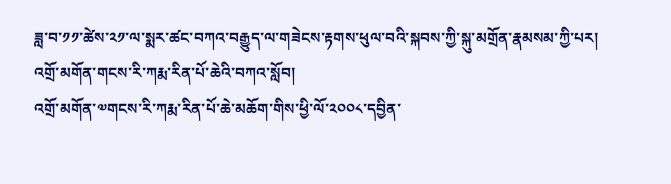ཟླ་བ་༡༡་ཚེས་༢༡་ལ་སྨར་ཚང་བཀའ་བརྒྱུད་ལ་གཟེངས་རྟགས་ཕུལ་བའི་སྐབས་ཀྱི་སྐུ་མགྲོན་རྣམསམ་ཀྱི་པར།
འགྲོ་མགོན་གངས་རི་ཀརྨ་རིན་པོ་ཆེའི་བཀའ་སློབ།
འགྲོ་མགོན་༧གངས་རི་ཀརྨ་རིན་པོ་ཆེ་མཆོག་གིས་ཕྱི་ལོ་༢༠༠༨་དབྱིན་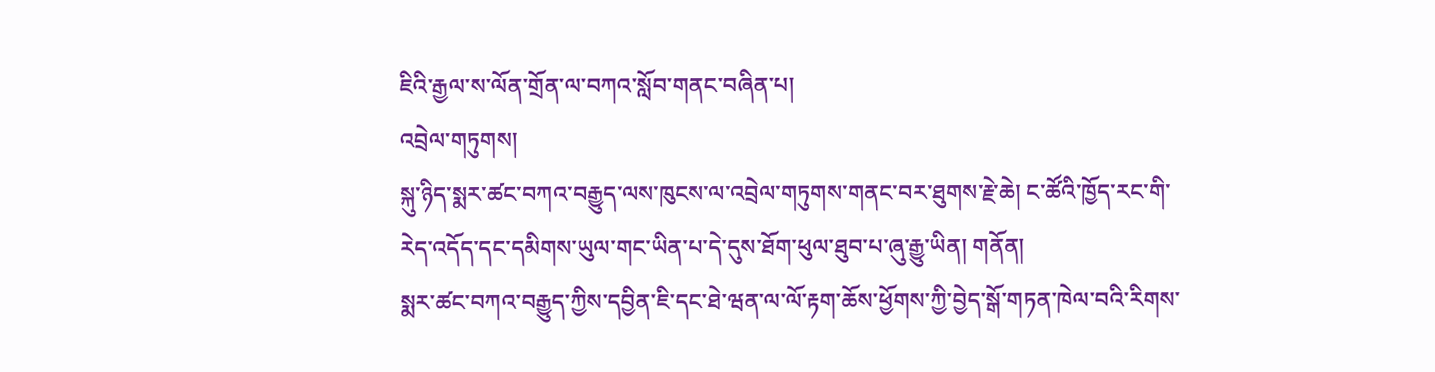ཇིའི་རྒྱལ་ས་ལོན་གྲོན་ལ་བཀའ་སློབ་གནང་བཞིན་པ།
འབྲེལ་གཏུགས།
སྐུ་ཉིད་སྨཪ་ཚང་བཀའ་བརྒྱུད་ལས་ཁུངས་ལ་འབྲེལ་གཏུགས་གནང་བར་ཐུགས་རྗེ་ཆེ། ང་ཚོའི་ཁྱོད་རང་གི་རེད་འདོད་དང་དམིགས་ཡུལ་གང་ཡིན་པ་དེ་དུས་ཐོག་ཕུལ་ཐུབ་པ་ཞུ་རྒྱུ་ཡིན། གནོན།
སྨར་ཚང་བཀའ་བརྒྱུད་ཀྱིས་དབྱིན་ཇི་དང་ཐེ་ཝན་ལ་ལོ་རྟག་ཆོས་ཕྱོགས་ཀྱི་བྱེད་སྒོ་གཏན་ཁེལ་བའི་རིགས་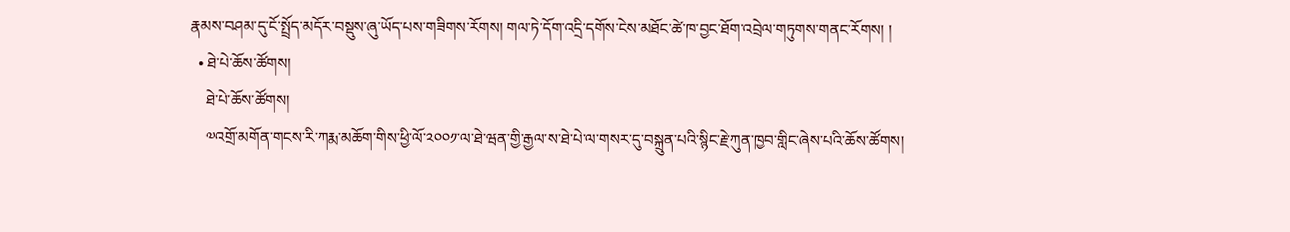རྣམས་བཤམ་དུ་ངོ་སྤྲོད་མདོར་བསྡུས་ཞུ་ཡོད་པས་གཟིགས་རོགས། གལ་ཏེ་དོག་འདྲི་དགོས་ངེས་མཐོང་ཚེ་ཁ་བྱང་ཐོག་འབྲེལ་གཏུགས་གནང་རོགས། །
  • ཐེ་པེ་ཆོས་ཚོགས།
    ཐེ་པེ་ཆོས་ཚོགས།
    ༧འགྲོ་མགོན་གངས་རི་ཀརྨ་མཆོག་གིས་ཕྱི་ལོ་༢༠༠༡་ལ་ཐེ་ཝན་གྱི་རྒྱལ་ས་ཐེ་པེ་ལ་གསར་དུ་བསྐྲུན་པའི་སྙིང་རྗེ་ཀུན་ཁྱབ་གླིང་ཞེས་པའི་ཆོས་ཚོགས།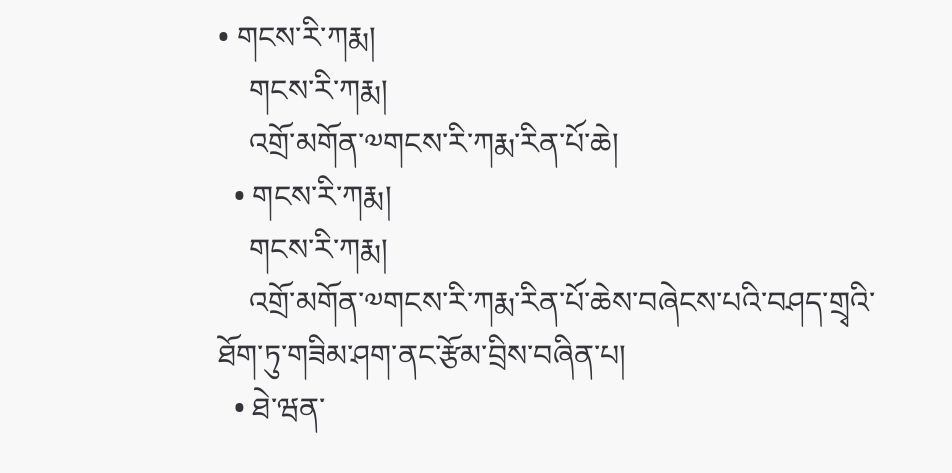• གངས་རི་ཀརྨ།
    གངས་རི་ཀརྨ།
    འགྲོ་མགོན་༧གངས་རི་ཀརྨ་རིན་པོ་ཆེ།
  • གངས་རི་ཀརྨ།
    གངས་རི་ཀརྨ།
    འགྲོ་མགོན་༧གངས་རི་ཀརྨ་རིན་པོ་ཆེས་བཞེངས་པའི་བཤད་གྲྭའི་ཐོག་ཏུ་གཟིམ་ཤག་ནང་རྩོམ་བྲིས་བཞིན་པ།
  • ཐེ་ཝན་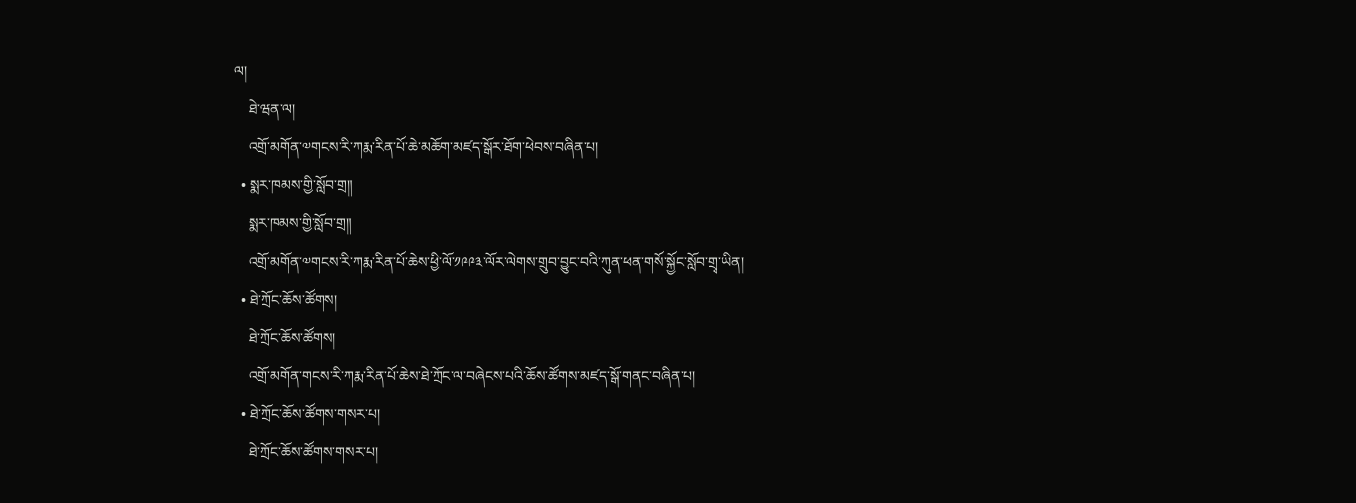ལ།
    ཐེ་ཝན་ལ།
    འགྲོ་མགོན་༧གངས་རི་ཀརྨ་རིན་པོ་ཆེ་མཆོག་མཛད་སྒོར་ཐོག་ཕེབས་བཞིན་པ།
  • སྨར་ཁམས་གྱི་སློབ་གྲ༎
    སྨར་ཁམས་གྱི་སློབ་གྲ༎
    འགྲོ་མགོན་༧གངས་རི་ཀརྨ་རིན་པོ་ཆེས་ཕྱི་ལོ་༡༩༩༣་ལོར་ལེགས་གྲུབ་བྱུང་བའི་ཀུན་ཕན་གསོ་སྐྱོང་སློབ་གྲྭ་ཡིན།
  • ཐེ་ཀྲོང་ཆོས་ཚོགས།
    ཐེ་ཀྲོང་ཆོས་ཚོགས།
    འགྲོ་མགོན་གངས་རི་ཀརྨ་རིན་པོ་ཆེས་ཐེ་ཀྲོང་ལ་བཞེངས་པའི་ཆོས་ཚོགས་མཛད་སྒོ་གནང་བཞིན་པ།
  • ཐེ་ཀྲོང་ཆོས་ཚོགས་གསར་པ།
    ཐེ་ཀྲོང་ཆོས་ཚོགས་གསར་པ།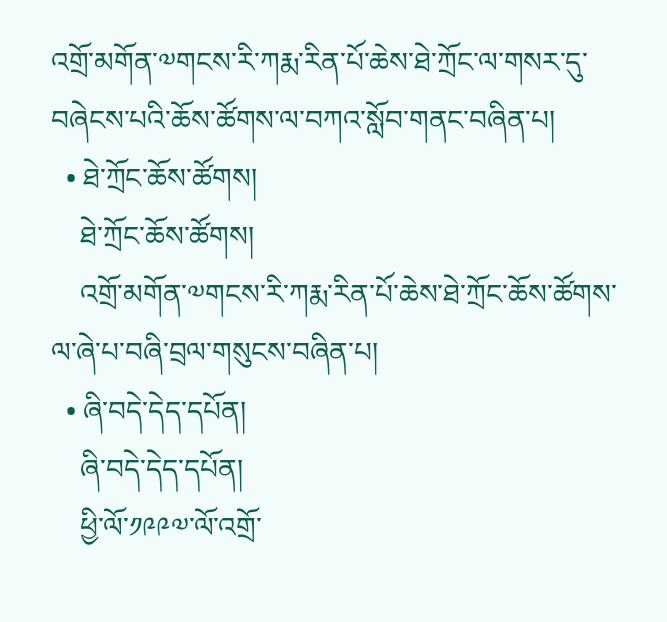འགྲོ་མགོན་༧གངས་རི་ཀརྨ་རིན་པོ་ཆེས་ཐེ་ཀྲོང་ལ་གསར་དུ་བཞེངས་པའི་ཆོས་ཚོགས་ལ་བཀའ་སློབ་གནང་བཞིན་པ།
  • ཐེ་ཀྲོང་ཆོས་ཚོགས།
    ཐེ་ཀྲོང་ཆོས་ཚོགས།
    འགྲོ་མགོན་༧གངས་རི་ཀརྨ་རིན་པོ་ཆེས་ཐེ་ཀྲོང་ཆོས་ཚོགས་ལ་ཞེ་པ་བཞི་བྲལ་གསུངས་བཞིན་པ།
  • ཞི་བདེ་དེད་དཔོན།
    ཞི་བདེ་དེད་དཔོན།
    ཕྱི་ལོ་༡༩༩༧་ལོ་འགྲོ་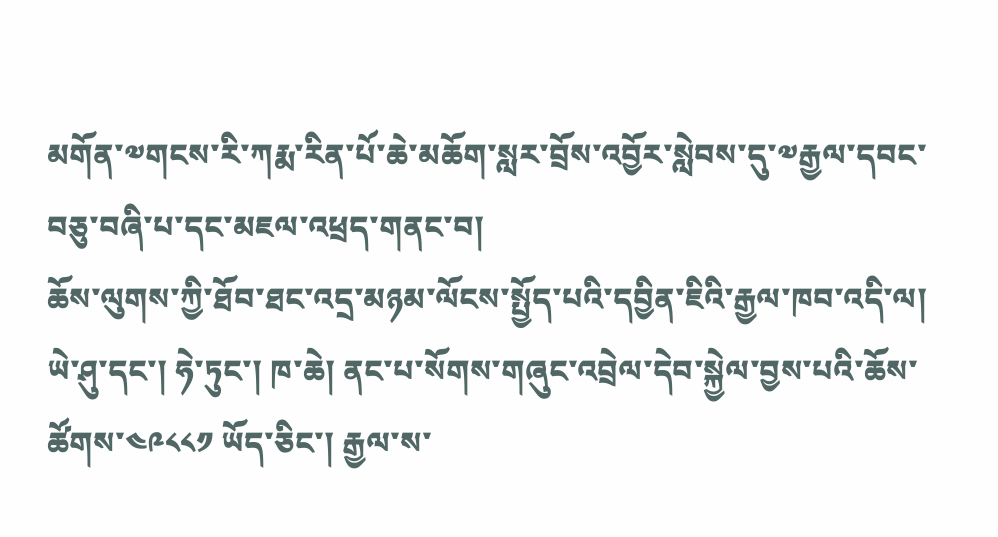མགོན་༧གངས་རི་ཀརྨ་རིན་པོ་ཆེ་མཆོག་སླར་བྲོས་འབྱོར་སླེབས་དུ་༧རྒྱལ་དབང་བཅུ་བཞི་པ་དང་མཇལ་འཕྲད་གནང་བ།
ཆོས་ལུགས་ཀྱི་ཐོབ་ཐང་འདྲ་མཉམ་ལོངས་སྤྱོད་པའི་དབྱིན་ཇིའི་རྒྱལ་ཁབ་འདི་ལ། ཡེ་ཤུ་དང་། ཧེ་ཏུང་། ཁ་ཆེ། ནང་པ་སོགས་གཞུང་འབྲེལ་དེབ་སྐྱེལ་བྱས་པའི་ཆོས་ཚོགས་༤༩༨༨༡ ཡོད་ཅིང་། རྒྱལ་ས་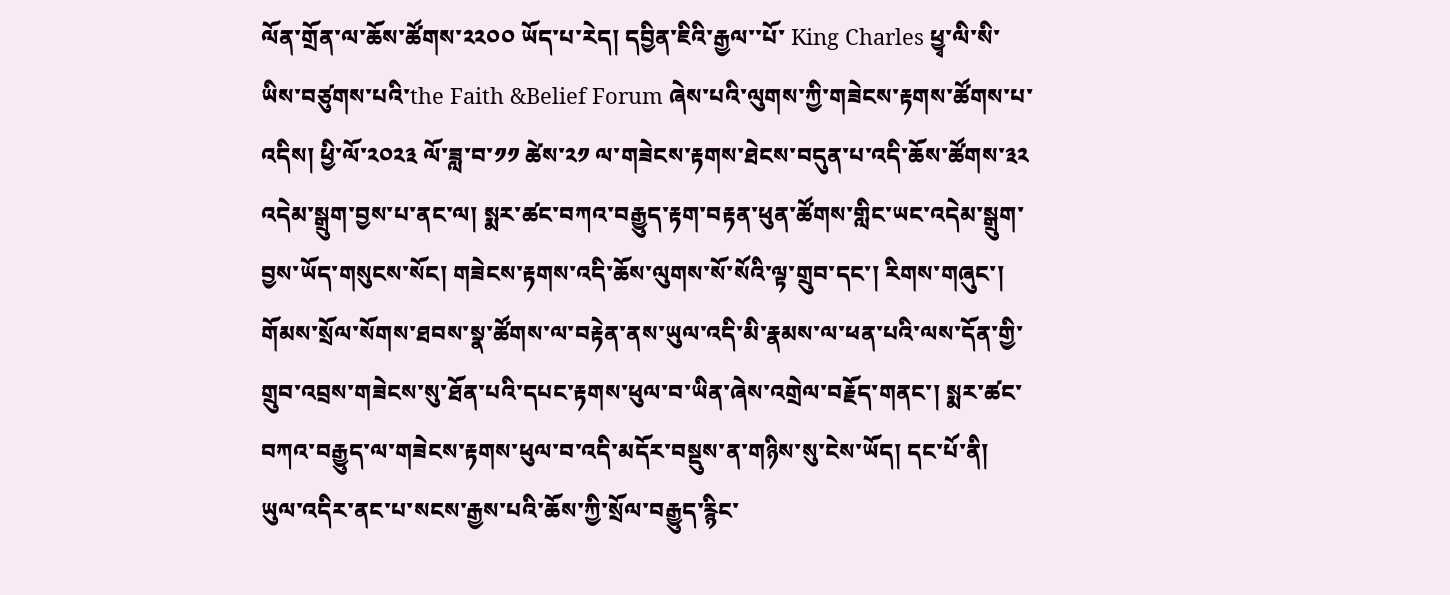ལོན་གྲོན་ལ་ཆོས་ཚོགས་༢༢༠༠ ཡོད་པ་རེད། དབྱིན་ཇིའི་རྒྱལ་་པོ་ King Charles ཕྱྭ་ལི་སི་ཡིས་བཙུགས་པའི་the Faith &Belief Forum ཞེས་པའི་ལུགས་ཀྱི་གཟེངས་རྟགས་ཚོགས་པ་འདིས། ཕྱི་ལོ་༢༠༢༣ ལོ་ཟླ་བ་༡༡ ཚེས་༢༡ ལ་གཟེངས་རྟགས་ཐེངས་བདུན་པ་འདི་ཆོས་ཚོགས་༣༢ འདེམ་སྒྲུག་བྱས་པ་ནང་ལ། སྨར་ཚང་བཀའ་བརྒྱུད་རྟག་བརྟན་ཕུན་ཚོགས་གླིང་ཡང་འདེམ་སྒྲུག་བྱས་ཡོད་གསུངས་སོང། གཟེངས་རྟགས་འདི་ཆོས་ལུགས་སོ་སོའི་ལྟ་གྲུབ་དང་། རིགས་གཞུང་། གོམས་སྲོལ་སོགས་ཐབས་སྣ་ཚོགས་ལ་བརྟེན་ནས་ཡུལ་འདི་མི་རྣམས་ལ་ཕན་པའི་ལས་དོན་གྱི་གྲུབ་འབྲས་གཟེངས་སུ་ཐོན་པའི་དཔང་རྟགས་ཕུལ་བ་ཡིན་ཞེས་འགྲེལ་བརྗོད་གནང་། སྨར་ཚང་བཀའ་བརྒྱུད་ལ་གཟེངས་རྟགས་ཕུལ་བ་འདི་མདོར་བསྡུས་ན་གཉིས་སུ་ངེས་ཡོད། དང་པོ་ནི། ཡུལ་འདིར་ནང་པ་སངས་རྒྱས་པའི་ཆོས་ཀྱི་སྲོལ་བརྒྱུད་རྙིང་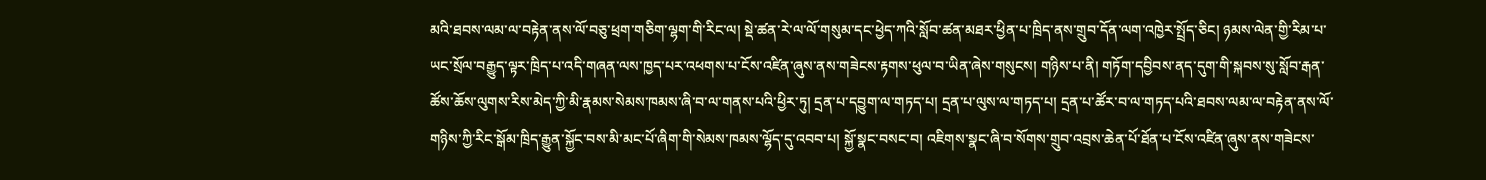མའི་ཐབས་ལམ་ལ་བརྟེན་ནས་ལོ་བཅུ་ཕྲག་གཅིག་ལྷག་གི་རིང་ལ། སྡེ་ཚན་རེ་ལ་ལོ་གསུམ་དང་ཕྱེད་ཀའི་སློབ་ཚན་མཐར་ཕྱིན་པ་ཁྲིད་ནས་གྲུབ་དོན་ལག་འཁྱེར་སྤྲོད་ཅིང། ཉམས་ལེན་གྱི་རིམ་པ་ཡང་སྲོལ་བརྒྱུད་ལྟར་ཁྲིད་པ་འདི་གཞན་ལས་ཁྱད་པར་འཕགས་པ་ངོས་འཛིན་ཞུས་ནས་གཟེངས་རྟགས་ཕུལ་བ་ཡིན་ཞེས་གསུངས། གཉིས་པ་ནི། གཏོག་དབྱིབས་ནད་དུག་གི་སྐབས་སུ་སློབ་རྒན་ཚོས་ཆོས་ལུགས་རིས་མེད་ཀྱི་མི་རྣམས་སེམས་ཁམས་ཞི་བ་ལ་གནས་པའི་ཕྱིར་ཏུ། དྲན་པ་དབྱུག་ལ་གཏད་པ། དྲན་པ་ལུས་ལ་གཏད་པ། དྲན་པ་ཚོར་བ་ལ་གཏད་པའི་ཐབས་ལམ་ལ་བརྟེན་ནས་ལོ་གཉིས་ཀྱི་རིང་སྒོམ་ཁྲིད་རྒྱུན་སྐྱོང་བས་མི་མང་པོ་ཞིག་གི་སེམས་ཁམས་ལྷོད་དུ་འབབ་པ། སྐྱོ་སྣང་བསང་བ། འཇིགས་སྣང་ཞི་བ་སོགས་གྲུབ་འབྲས་ཆེན་པོ་ཐོན་པ་ངོས་འཛིན་ཞུས་ནས་གཟེངས་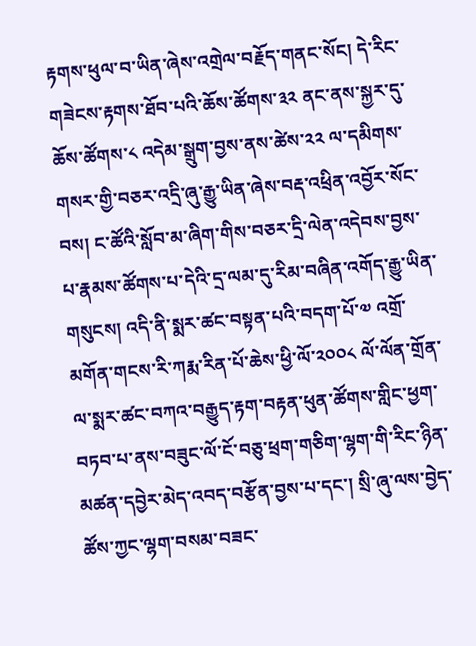རྟགས་ཕུལ་བ་ཡིན་ཞེས་འགྲེལ་བརྗོད་གནང་སོང། དེ་རིང་གཟེངས་རྟགས་ཐོབ་པའི་ཆོས་ཚོགས་༣༢ ནང་ནས་སྐྱར་དུ་ཆོས་ཚོགས་༨ འདེམ་སྒྲུག་བྱས་ནས་ཚེས་༢༢ ལ་དམིགས་གསར་གྱི་བཅར་འདྲི་ཞུ་རྒྱུ་ཡིན་ཞེས་བརྡ་འཕྲིན་འབྱོར་སོང་བས། ང་ཚོའི་སློབ་མ་ཞིག་གིས་བཅར་དྲི་ལེན་འདེབས་བྱས་པ་རྣམས་ཚོགས་པ་དེའི་དྲ་ལམ་དུ་རིམ་བཞིན་འགོད་རྒྱུ་ཡིན་གསུངས། འདི་ནི་སྨར་ཚང་བསྟན་པའི་བདག་པོ་༧ འགྲོ་མགོན་གངས་རི་ཀརྨ་རིན་པོ་ཆེས་ཕྱི་ལོ་༢༠༠༨ ལོ་ལོན་གྲོན་ལ་སྨར་ཚང་བཀའ་བརྒྱུད་རྟག་བརྟན་ཕུན་ཚོགས་གླིང་ཕྱག་བཏབ་པ་ནས་བཟུང་ལོ་ངོ་བཅུ་ཕྲག་གཅིག་ལྷག་གི་རིང་ཉིན་མཚན་དབྱེར་མེད་འབད་བརྩོན་བྱས་པ་དང་། སྲི་ཞུ་ལས་བྱེད་ཚོས་ཀྱང་ལྷག་བསམ་བཟང་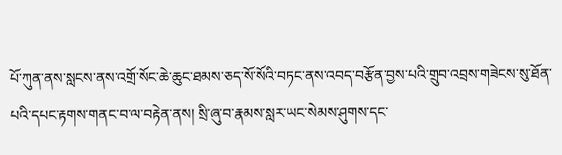པོ་ཀུན་ནས་སླངས་ནས་འགྲོ་སོང་ཆེ་ཆུང་ཐམས་ཅད་སོ་སོའི་བཏང་ནས་འབད་བརྩོན་བྱས་པའི་གྲུབ་འབྲས་གཟེངས་སུ་ཐོན་པའི་དཔང་རྟགས་གནང་བ་ལ་བརྟེན་ནས། སྲི་ཞུ་བ་རྣམས་སླར་ཡང་སེམས་ཤུགས་དང་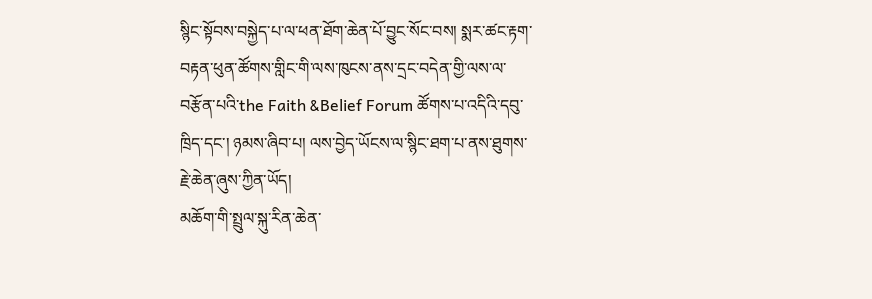སྙིང་སྟོབས་བསྐྱེད་པ་ལ་ཕན་ཐོག་ཆེན་པོ་བྱུང་སོང་བས། སྨར་ཚང་རྟག་བརྟན་ཕུན་ཚོགས་གླིང་གི་ལས་ཁུངས་ནས་དྲང་བདེན་གྱི་ལས་ལ་བརྩོན་པའི་the Faith &Belief Forum ཚོགས་པ་འདིའི་དབུ་ཁྲིད་དང་། ཉམས་ཞིབ་པ། ལས་བྱེད་ཡོངས་ལ་སྙིང་ཐག་པ་ནས་ཐུགས་རྗེ་ཆེན་ཞུས་ཀྱིན་ཡོད།
མཆོག་གི་སྤྲུལ་སྐུ་རིན་ཆེན་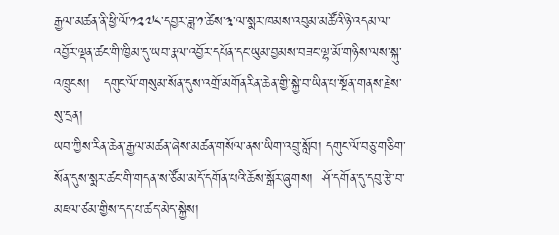རྒྱལ་མཚན་ནི་ཕྱི་ལོ་༡༢༧༨་དབྱར་ཟླ་༡་ཚེས་༣་ལ་སྨར་ཁམས་འབུམ་མཚོའི་ཉེ་འདམ་ལ་འབྱོར་ལྡན་ཚང་གི་ཁྱིམ་དུ་ཡབ་རྣལ་འབྱོར་དཔོན་དང་ཡུམ་བྱམས་བཟང་ལྷ་མོ་གཉིས་ལས་སྐུ་འཁྲུངས།   དགུང་ལོ་གསུམ་སོན་དུས་འགྲོ་མགོནརིན་ཆེན་གྱི་སྐྱེ་བ་ཡིན་པ་སྔོན་གནས་རྗེས་སུ་དྲན།
ཡབ་ཀྱིས་རིན་ཆེན་རྒྱལ་མཚན་ཞེས་མཚན་གསོལ་ནས་ཡིག་འབྲུ་སློབ། དགུང་ལོ་བཅུ་གཅིག་སོན་དུས་སྨར་ཚང་གི་གདན་ས་ཙོམ་མདོ་དགོན་པའི་ཆོས་སྒོར་ཞུགས།  ཤོ་དགོན་དུ་དབུ་རྩེ་བ་མཇལ་ཙམ་གྱིས་དད་པ་ཚད་མེད་སྐྱེས།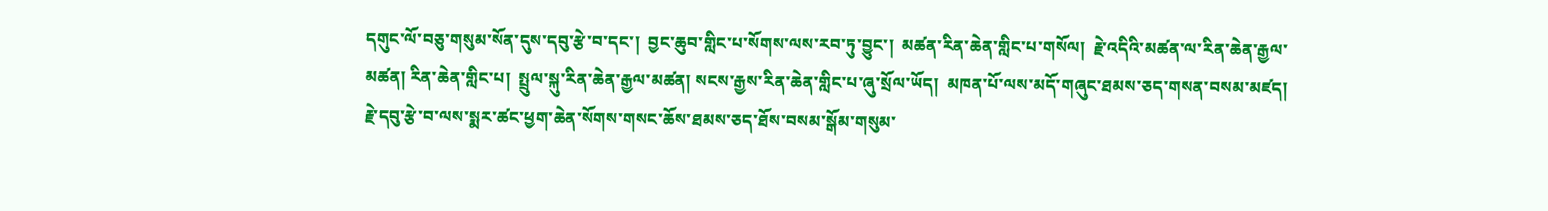དགུང་ལོ་བཅུ་གསུམ་སོན་དུས་དབུ་རྩེ་བ་དང་།  བྱང་ཆུབ་གླིང་པ་སོགས་ལས་རབ་ཏུ་བྱུང་།  མཚན་རིན་ཆེན་གླིང་པ་གསོལ།  རྗེ་འདིའི་མཚན་ལ་རིན་ཆེན་རྒྱལ་མཚན། རིན་ཆེན་གླིང་པ།  སྤྲུལ་སྐུ་རིན་ཆེན་རྒྱལ་མཚན། སངས་རྒྱས་རིན་ཆེན་གླིང་པ་ཞུ་སྲོལ་ཡོད།  མཁན་པོ་ལས་མདོ་གཞུང་ཐམས་ཅད་གསན་བསམ་མཛད། རྗེ་དབུ་རྩེ་བ་ལས་སྨར་ཚང་ཕྱག་ཆེན་སོགས་གསང་ཆོས་ཐམས་ཅད་ཐོས་བསམ་སྒོམ་གསུམ་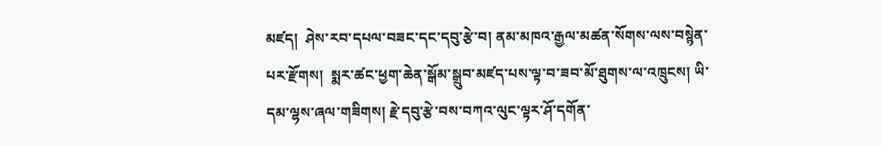མཛད།  ཤེས་རབ་དཔལ་བཟང་དང་དབུ་རྩེ་བ། ནམ་མཁའ་རྒྱལ་མཚན་སོགས་ལས་བསྙེན་པར་རྫོགས།  སྨར་ཚང་ཕྱག་ཆེན་སྒོམ་སྒྲུབ་མཛད་པས་ལྟ་བ་ཟབ་མོ་ཐུགས་ལ་འཁྲུངས། ཡི་དམ་ལྷས་ཞལ་གཟིགས། རྗེ་དབུ་རྩེ་བས་བཀའ་ལུང་ལྟར་ཤོ་དགོན་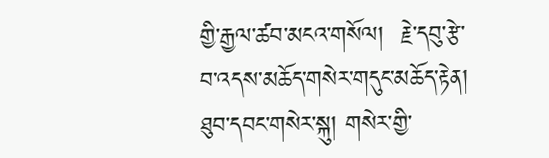གྱི་རྒྱལ་ཚབ་མངའ་གསོལ།  རྗེ་དབུ་རྩེ་བ་འདས་མཆོད་གསེར་གདུང་མཆོད་རྟེན། ཐུབ་དབང་གསེར་སྐུ། གསེར་གྱི་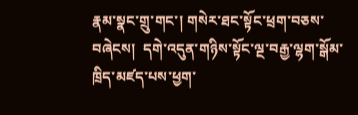རྣམ་སྣང་གྲུ་གང་། གསེར་ཐང་སྟོང་ཕྲག་བཅས་བཞེངས།  དགེ་འདུན་གཉིས་སྟོང་ལྔ་བརྒྱ་ལྷག་སྒོམ་ཁྲིད་མཛད་པས་ཕྱག་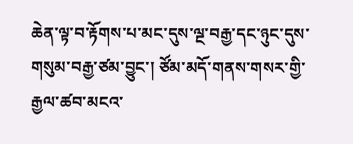ཆེན་ལྟ་བ་རྟོགས་པ་མང་དུས་ལྔ་བརྒྱ་དང་ཉུང་དུས་གསུམ་བརྒྱ་ཙམ་བྱུང་། ཙོམ་མདོ་གནས་གསར་གྱི་རྒྱལ་ཚབ་མངའ་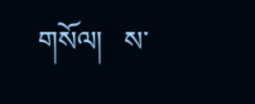གསོལ།   ས་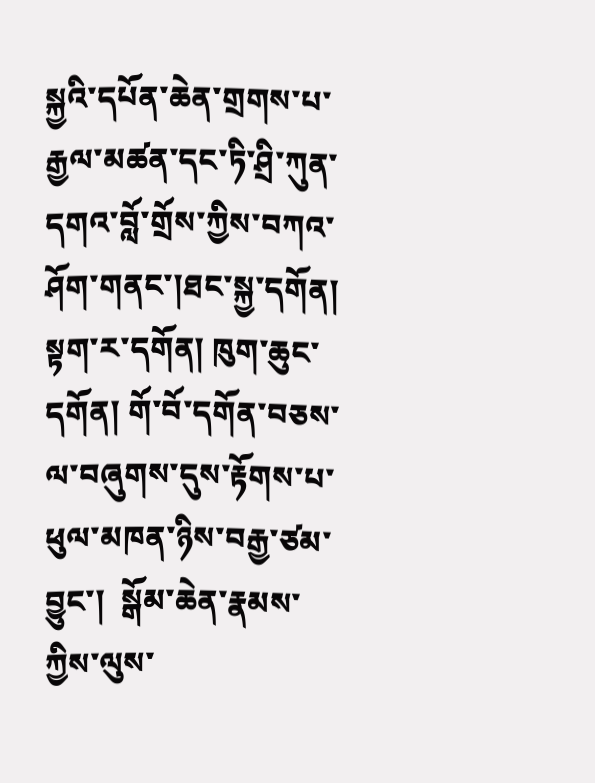སྐྱའི་དཔོན་ཆེན་གྲགས་པ་རྒྱལ་མཚན་དང་ཏི་ཤྲི་ཀུན་དགའ་བློ་གྲོས་ཀྱིས་བཀའ་ཤོག་གནང་།ཐང་སྐྱ་དགོན། སྟག་ར་དགོན། ཁུག་ཆུང་དགོན། གོ་བོ་དགོན་བཅས་ལ་བཞུགས་དུས་རྟོགས་པ་ཕུལ་མཁན་ཉིས་བརྒྱ་ཙམ་བྱུང་།  སྒོམ་ཆེན་རྣམས་ཀྱིས་ལུས་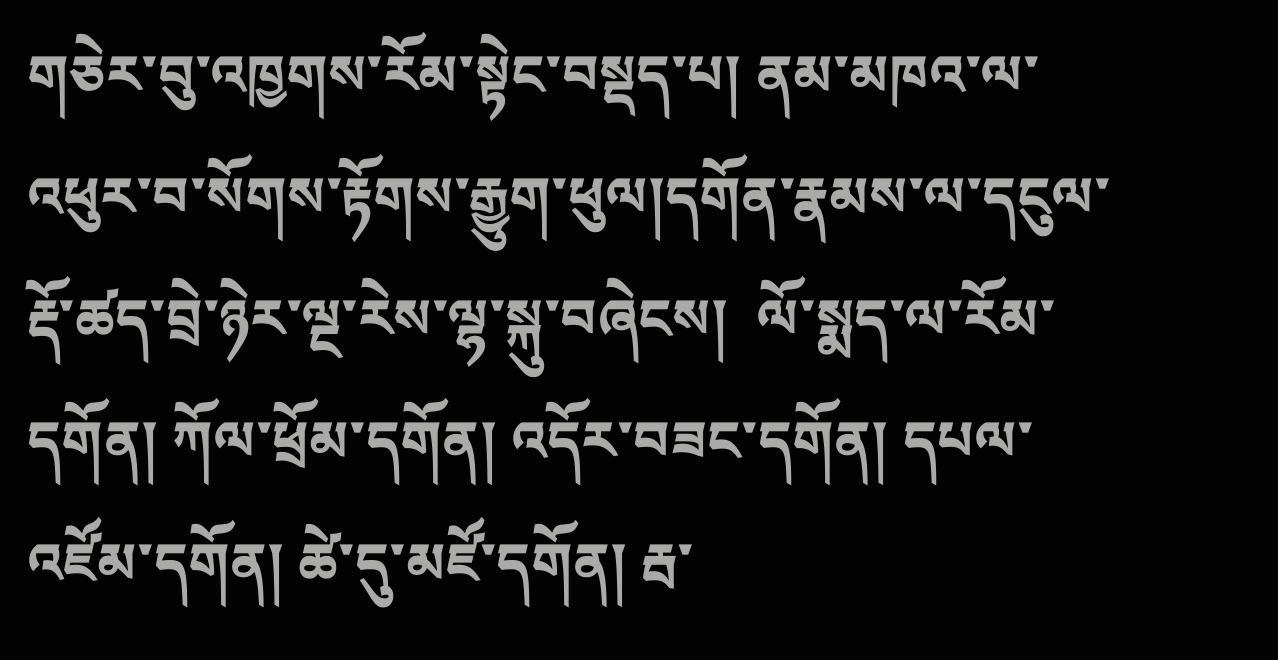གཅེར་བུ་འཁྱགས་རོམ་སྟེང་བསྡད་པ། ནམ་མཁའ་ལ་འཕུར་བ་སོགས་རྟོགས་རྒྱུག་ཕུལ།དགོན་རྣམས་ལ་དངུལ་རྡོ་ཚད་བྲེ་ཉེར་ལྔ་རེས་ལྷ་སྐུ་བཞེངས།  ལོ་སྨད་ལ་རོམ་དགོན། ཀོལ་ཕྲོམ་དགོན། འདོར་བཟང་དགོན། དཔལ་འཛོམ་དགོན། ཚེ་དུ་མཛོ་དགོན། རྦ་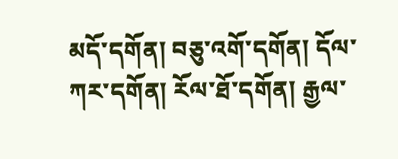མདོ་དགོན། བཅུ་འགོ་དགོན། དོལ་ཀར་དགོན། རོལ་ཐོ་དགོན། རྒྱལ་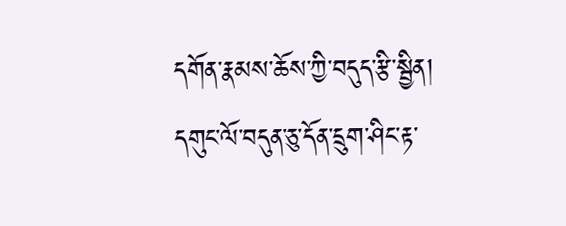དགོན་རྣམས་ཆོས་ཀྱི་བདུད་རྩི་སྦྱིན། དགུང་ལོ་བདུན་ཅུ་དོན་དྲུག་ཤིང་རྟ་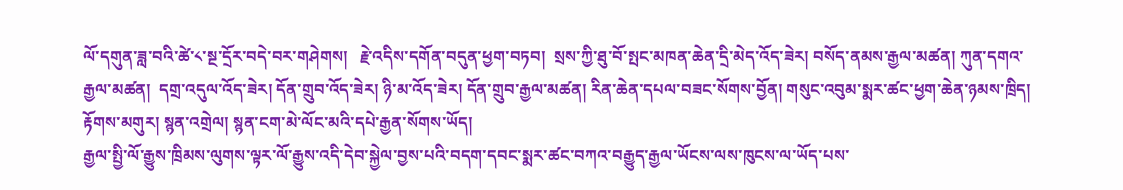ལོ་དགུན་ཟླ་བའི་ཚེ་༨་སྔ་དྲོར་བདེ་བར་གཤེགས།   རྗེ་འདིས་དགོན་བདུན་ཕྱག་བཏབ།  སྲས་ཀྱི་ཐུ་བོ་སྤང་མཁན་ཆེན་དྲི་མེད་འོད་ཟེར། བསོད་ནམས་རྒྱལ་མཚན། ཀུན་དགའ་རྒྱལ་མཚན།  དགྲ་འདུལ་འོད་ཟེར། དོན་གྲུབ་འོད་ཟེར། ཉི་མ་འོད་ཟེར། དོན་གྲུབ་རྒྱལ་མཚན། རིན་ཆེན་དཔལ་བཟང་སོགས་བྱོན། གསུང་འབུམ་སྨར་ཚང་ཕྱག་ཆེན་ཉམས་ཁྲིད། རྟོགས་མགུར། སྙན་འགྲེལ། སྙན་ངག་མེ་ལོང་མའི་དཔེ་རྒྱན་སོགས་ཡོད།
རྒྱལ་སྤྱི་ལོ་རྒྱུས་ཁྲིམས་ལུགས་ལྟར་ལོ་རྒྱུས་འདི་དེབ་སྐྱེལ་བྱས་པའི་བདག་དབང་སྨར་ཚང་བཀའ་བརྒྱུད་རྒྱལ་ཡོངས་ལས་ཁུངས་ལ་ཡོད་པས་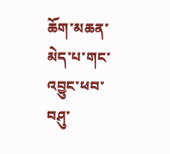ཆོག་མཆན་མེད་པ་གང་འབྱུང་ཕབ་བཤུ་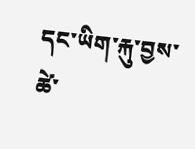དང་ཡིག་རྐུ་བྱས་ཚེ་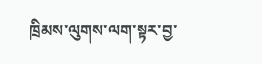ཁྲིམས་ལུགས་ལག་སྟར་བྱ་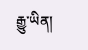རྒྱུ་ཡིན།